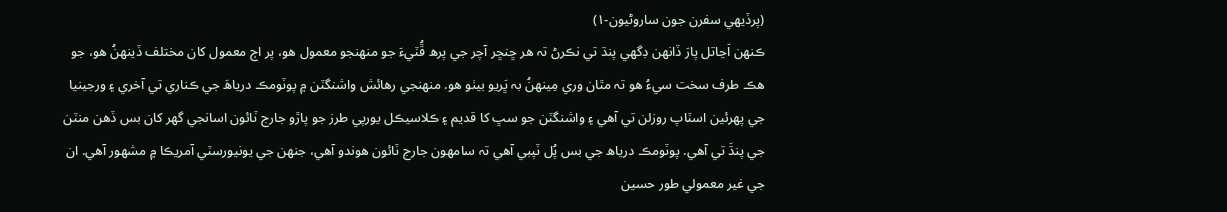(پرڏیھي سفرن جون ساروڻیون-۱)
ڪنھن اَڃاتل پارَ ڏانھن ڊگهي پنڌ تي نڪرڻ تہ ھر ڇنڇر آچر جي پرھ ڦُٽيءَ جو منھنجو معمول ھو، پر اڄ معمول کان مختلف ڏینھنُ ھو، جو ھڪ طرف سخت سيءُ ھو تہ مٿان وري مِینھنُ بہ ڀَریو بیٺو ھو. منھنجي رھائش واشنگٽن ۾ پوٽومڪ دریاھَ جي ڪناري تي آخري ۽ ورجینیا جي پھرئین اسٽاپ روزلن تي آھي ۽ واشنگٽن جو سڀ کا قدیم ۽ ڪلاسیڪل یورپي طرز جو پاڙو جارج ٽائون اسانجي گهر کان بس ڏھن منٽن جي پنڌَ تي آھي. پوٽومڪ دریاھ جي بس پُل ٽپبي آھي تہ سامهون جارج ٽائون ھوندو آھي، جنھن جي یونیورسٽي آمریڪا ۾ مشھور آھي. ان جي غیر معمولي طور حسین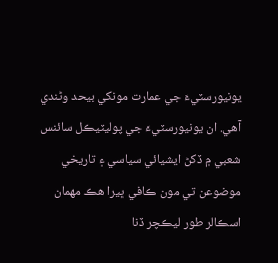یونیورسٽيءَ جي عمارت مونکي بیحد وڻندي آھي. ان یونیورسٽيءَ جي پولیٽیڪل سائنس شعبي ۾ ڏکڻ ایشیائي سیاسي ۽ تاریخي موضوعن تي مون ڪافي ڀیرا ھڪ مھمان اسڪالر طور لیڪچر ڏنا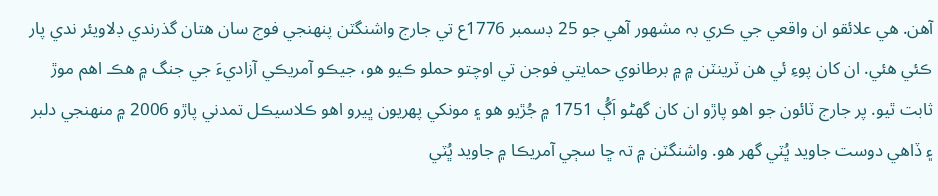آھن. ھي علائقو ان واقعي جي ڪري بہ مشھور آھي جو 25 ڊسمبر 1776ع تي جارج واشنگٽن پنھنجي فوج سان ھتان گذرندي ڊلاویئر ندي پار ڪئي ھئي. ان کان پوءِ ئي هن ٽرینٽن ۾ ۾ برطانوي حمايتي فوجن تي اوچتو حملو ڪيو ھو، جيڪو آمريڪي آزاديءَ جي جنگ ۾ هڪ اهم موڙ ثابت ٿيو. پر جارج ٽائون جو اھو پاڙو ان کان گهڻو اَڳُ 1751 ۾ جُڙیو ھو ۽ مونکي پھریون ڀیرو اھو ڪلاسیڪل تمدني پاڙو 2006 ۾ منھنجي دلبر ۽ ڏاھي دوست جاوید ڀُٽي گهر ھو. واشنگٽن ۾ تہ ڇا سڄي آمریڪا ۾ جاوید ڀُٽي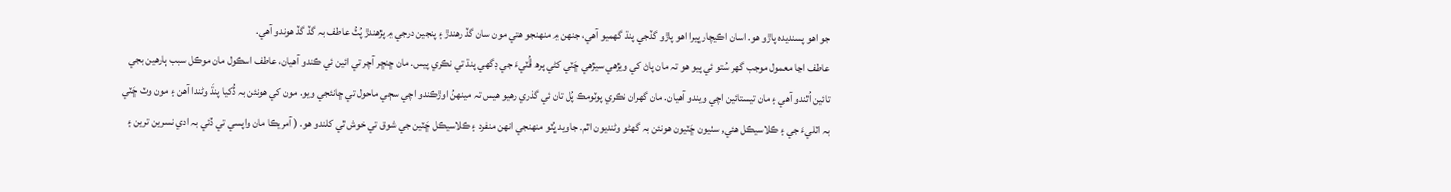جو اھو پسندیدہ پاڙو ھو. اسان اڪیچار ڀیرا اھو پاڙو گڏجي پنڌ گهميو آھي، جنھن ۾ منھنجو ھتي مون سان گڏ رھندڙ ۽ پنجین درجي ۾ پڙھندڙ پُٽُ عاطف بہ گڏ گڏ ھوندو آھي.
عاطف اڃا معمول موجب گهر سُتو ئي پیو ھو تہ مان پاڻ کي ویڙھي سیڙھي ڇَٽي کڻي پرھ ڦُٽيءَ جي ڊگهي پنڌ تي نڪري پیس. مان ڇنڇر آچر تي ائین ئي ڪندو آھیان، عاطف اسڪول مان موڪل سبب ٻارھین بجي تائین اُٿندو آھي ۽ مان تیستائین اچي ویندو آھیان. مان گهران نڪري پوٽومڪ پُل تان ئي گذري رھیو ھیس تہ مینھنُ اوڙڪندو اچي سڄي ماحول تي ڇانئجي ویو. مون کي ھونئن بہ ڏُکیا پنڌَ وڻندا آھن ۽ مون وٽ ڇَٽي بہ اٽليءَ جي ۽ ڪلاسیڪل ھئي, سٺیون ڇَٽیون ھونئن بہ گهڻو وڻندیون اٿم. جاوید ڀُٽو منهنجي انھن منفرد ۽ ڪلاسیڪل ڇَٽین جي شوق تي خوش ٿي کلندو ھو. ( آمریڪا مان واپسي تي ڏئي بہ ادي نسرین ترین ۽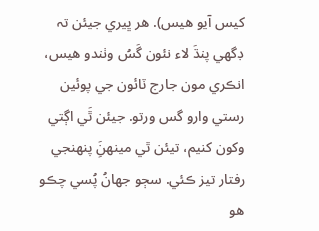کیس آیو ھیس). ھر ڀیري جیئن تہ ڊگهي پنڌَ لاء نئون گَسُ وٺندو ھیس، انڪري مون جارج ٽائون جي پوئین رستي وارو گس ورتو. جیئن ٿَي اڳتي وکون کنیم، تیئن ٿي مینھنَِ پنھنجي رفتار تیز ڪئي. سڄو جھانُ پُسي چڪو ھو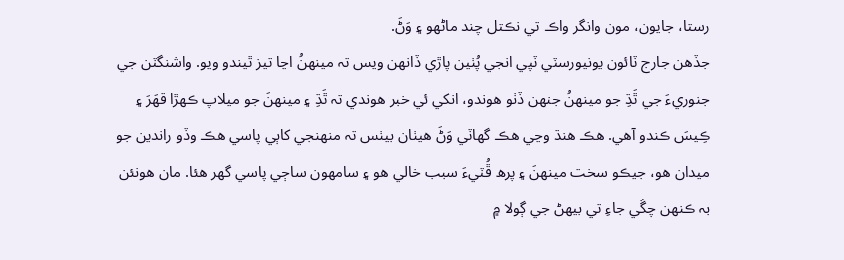رستا، جایون، مون وانگر واڪ تي نڪتل چند ماڻهو ۽ وَڻَ.
جڏھن جارج ٽائون یونیورسٽي ٽپي انجي پُٺین پاڙي ڏانھن ویس تہ مینھنُ اڃا تیز ٿیندو ویو. واشنگٽن جي جنوريءَ جي ٿَڌِ جو مینھنُ جنھن ڏٺو ھوندو، انکي ئي خبر ھوندي تہ ٿَڌِ ۽ مینھنَ جو میلاپ ڪھڙا قھَرَ ۽ ڪِیسَ ڪندو آھي. ھڪ ھنڌ وڃي ھڪ گهاٽي وَڻَ ھیٺان بیٺس تہ منھنجي کاٻي پاسي ھڪ وڏو راندین جو میدان ھو، جیڪو سخت مینھنَ ۽ پرھ ڦُٽيءَ سبب خالي ھو ۽ سامھون ساڄي پاسي گهر ھئا. مان ھونئن بہ ڪنھن چڱي جاءِ تي بیھڻ جي ڳولا ۾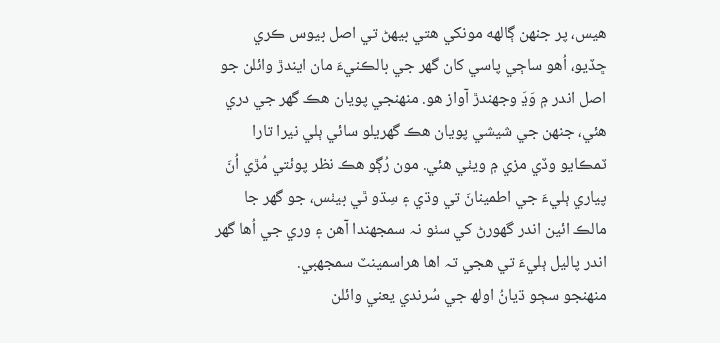ھیس، پر جنھن ڳالهه مونکي ھتي بیھڻ تي اصل بيوس ڪري ڇڏیو، اُھو ساڄي پاسي کان گهر جي بالڪنيءَ مان ایندڙ وائلن جو اصل اندر ۾ وَڍَ وجھندڙ آواز ھو. منھنجي پویان ھڪ گهر جي دري ھئي، جنھن جي شیشي پویان ھڪ گهریلو سائي ٻلي نیرا تارا ٽمڪایو وڏي مزي ۾ ویٺي ھئي. مون رُڳو ھڪ نظر پوئتي مُڙي اُنَ پیاري ٻليءَ جي اطمینانَ تي وڌي ۽ سِڌو ٿي بیٺس، جو گهر جا مالڪ ائین اندر گهورڻ کي سٺو نہ سمجهندا آھن ۽ وري جي اُھا گهر اندر پالیل ٻليءَ تي ھجي تہ اھا ھراسمینٽ سمجهبي.
منھنجو سڄو ڌیانُ اولھ جي سُرندي یعني وائلن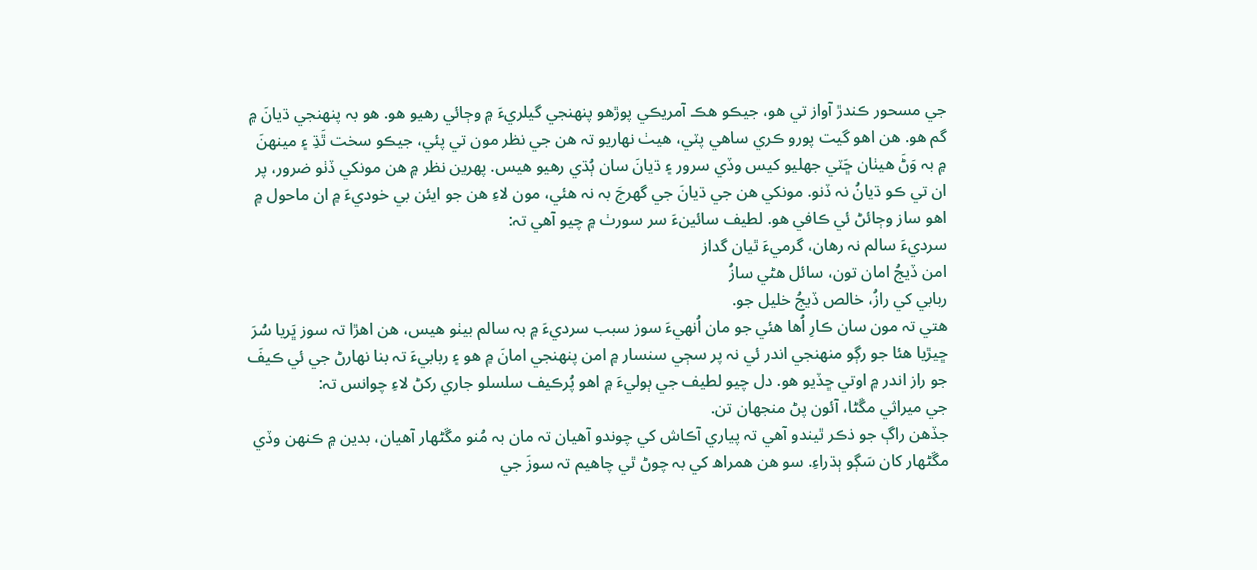جي مسحور ڪندڙ آواز تي ھو، جیڪو ھڪ آمریڪي پوڙھو پنھنجي گیلريءَ ۾ وڄائي رھیو ھو. ھو بہ پنھنجي ڌیانَ ۾ گم ھو. ھن اھو گیت پورو ڪري ساھي پٽي، ھیٺ نھاریو تہ ھن جي نظر مون تي پئي، جیڪو سخت ٿَڌِ ۽ مینھنَ ۾ بہ وَڻَ ھیٺان ڇَٽي جهلیو کیس وڏي سرور ۽ ڌیانَ سان ٻُڌي رھیو ھیس. پھرین نظر ۾ ھن مونکي ڏٺو ضرور، پر ان تي ڪو ڌیانُ نہ ڏنو. مونکي ھن جي ڌیانَ جي گهرجَ بہ نہ ھئي، مون لاءِ ھن جو ایئن بي خوديءَ ۾ ان ماحول ۾ اھو ساز وڄائڻ ئي ڪافي ھو. لطیف سائینءَ سر سورٺ ۾ چیو آھي تہ:
سرديءَ سالم نہ رھان، گرميءَ ٿیان گداز
امن ڏیجُ امان تون، سائل ھڻي سازُ
ربابي کي رازُ، خالص ڏیجُ خلیل جو.
ھتي تہ مون سان ڪارِ اُھا ھئي جو مان اُنهيءَ سوز سبب سرديءَ ۾ بہ سالم بیٺو ھیس، ھن اھڙا تہ سوز ڀَریا سُرَ ڇیڙیا ھئا جو رڳو منھنجي اندر ئي نہ پر سڄي سنسار ۾ امن پنھنجي امانَ ۾ ھو ۽ ربابيءَ تہ بنا نھارڻ جي ئي ڪیفَ جو راز اندر ۾ اوتي ڇڏیو ھو. دل چیو لطیف جي ٻوليءَ ۾ اھو پُرڪیف سلسلو جاري رکڻ لاءِ چوانس تہ:
جي میراثي مڱڻا، آئون پڻ منجهان تن.
جڏھن راڳ جو ذڪر ٿیندو آھي تہ پیاري آڪاش کي چوندو آھیان تہ مان بہ مُنو مڱڻھار آھیان، بدین ۾ ڪنھن وڏي مڱڻھار کان سَڳو ٻڌراءِ. سو ھن ھمراھ کي بہ چوڻ ٿي چاھیم تہ سوزَ جي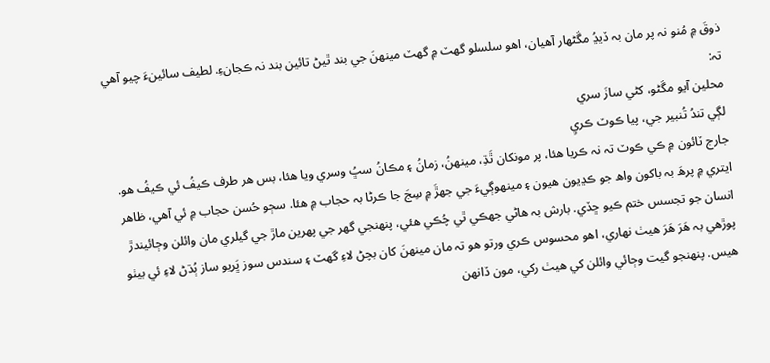ذوقَ ۾ مُنو نہ پر مان بہ ڏیڍُ مڱڻھار آھیان، اھو سلسلو گهٽ ۾ گهٽ مینھنَ جي بند ٿیڻ تائین بند نہ ڪجانءِ. لطیف سائینءَ چیو آھي تہ:
محلین آیو مڱڻو، کڻي سازَ سري
لڳي تندُ تُنبیر جي، پیا ڪوٽ ڪريِ
جارج ٽائون ۾ ڪي ڪوٽ تہ نہ ڪریا ھئا، پر مونکان ٿَڌِ، مینھنُ، زمانُ ۽ مڪانُ سڀُ وسري ویا ھئا، بس ھر طرف ڪیفُ ئي ڪیفُ ھو. ایتري ۾ پرھَ بہ باکون واھ جو ڪڍیون ھیون ۽ مینھوڳيءَ جي جهڙَ ۾ سِجَ جا ڪرڻا بہ حجاب ۾ ھئا. سڄو حُسن حجاب ۾ ئي آھي، ظاھر انسان جو تجسس ختم ڪیو ڇڏي. بارش بہ ھاڻي جهڪي ٿي چُڪي ھئي، پنھنجي گهر جي پھرین ماڙ جي گیلري مان وائلن وڄائیندڙ پوڙھي بہ ھَرَ ھَرَ ھیٺ نھاري، اھو محسوس ڪري ورتو ھو تہ مان مینھنَ کان بچڻ لاءِ گهٽ ۽ سندس سوز ڀَریو ساز ٻُڌڻ لاءِ ئي بیٺو ھیس. پنھنجو گیت وڄائي وائلن کي ھیٺ رکي، مون ڏانھن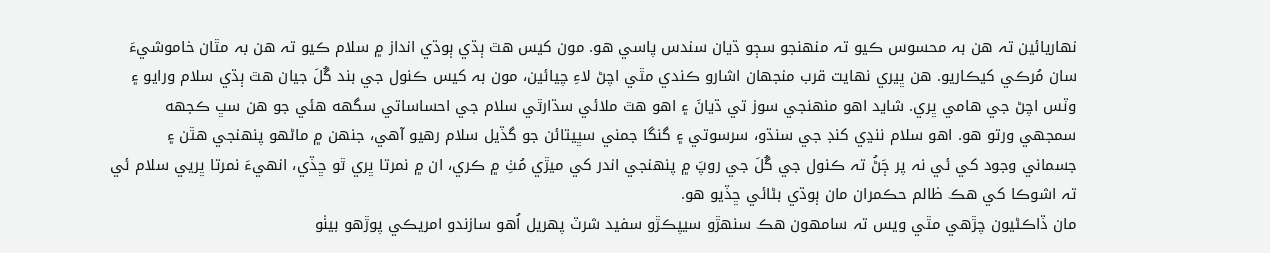نھاریائین تہ ھن بہ محسوس ڪیو تہ منھنجو سڄو ڌیان سندس پاسي ھو. مون کیس ھٿ ٻڌي ٻوڌي انداز ۾ سلام ڪیو تہ ھن بہ مٿان خاموشيءَ سان مُرڪي کیڪاریو. ھن ڀیري نھایت قرب منجهان اشارو ڪندي مٿي اچڻ لاءِ چیائین، مون بہ کیس ڪنول جي بند گُلَ جیان ھٿ ٻڌي سلام ورایو ۽ وٽس اچڻ جي ھامي ڀري. شاید اھو منھنجي سوز تي ڌیانَ ۽ اھو ھٿ ملائي سڌارٿي سلام جي احساساتي سگهه ھئي جو ھن سڀ ڪجهه سمجهي ورتو ھو. اھو سلام ننڍي کنڊ جي سنڌو، سرسوتي ۽ گنگا جمني سڀیتائن جو گڏیل سلام رھیو آھي، جنھن ۾ ماڻهو پنھنجي ھٿن ۽ جسماني وجود کي ئي نہ پر ڄَڻُ تہ ڪنول جي گُلَ جي روپَ ۾ پنھنجي اندر کي میڙي مُٺِ ۾ ڪري، ان ۾ نمرتا ڀري ٿو ڇڏي، انھيءَ نمرتا ڀریي سلام ئي تہ اشوڪا کي ھڪ ظالم حڪمران مان ٻوڌي بڻائي ڇڏیو ھو.
مان ڏاڪڻیون چڙھي مٿي ویس تہ سامهون ھڪ سنھڙو سیپڪڙو سفید شرٽ پھریل اُھو سازندو امریڪي پوڙھو بیٺو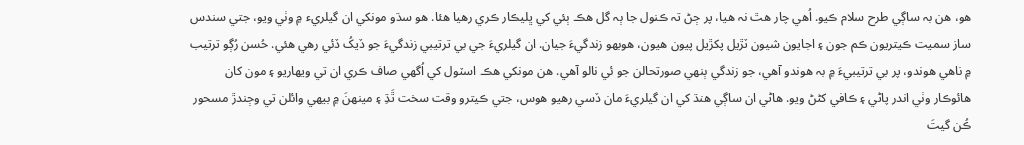ھو، ھن بہ ساڳي طرح سلام ڪیو. اُھي چار ھٿ نہ ھیا، پر ڄڻ تہ ڪنول جا ٻہ گل ھڪ ٻئي کي ڀلیڪار ڪري رھیا ھئا. ھو سڌو مونکي ان گیلريء ۾ وٺي ویو، جتي سندس ساز سمیت ڪیتریون ڪم جون ۽ اجایون شیون ٽڙیل پکڙیل پیون ھیون، ھوبھو زندگيءَ جیان. ان گیلريءَ جي بي ترتیبي زندگيءَ جو ڏیکُ ڏئي رھي ھئي. حُسن رُڳو ترتیب ۾ ناھي ھوندو، پر بي ترتیبيءَ ۾ بہ ھوندو آھي، جو زندگي ٻنهي صورتحالن جو ئي نالو آھي. ھن مونکي ھڪ اسٽول کي اُگهي صاف ڪري ان تي ویھاریو ۽ مون کان ھائوڪار وٺي اندر پاڻي ۽ ڪافي کڻڻ ویو. ھاڻي ان ساڳي ھنڌ کي ان گیلريءَ مان ڏسي رھیو ھوس، جتي ڪیترو وقت سخت ٿَڌِ ۽ مینھنَ ۾ بیھي وائلن تي وڄندڙ مسحور ڪُن گیتَ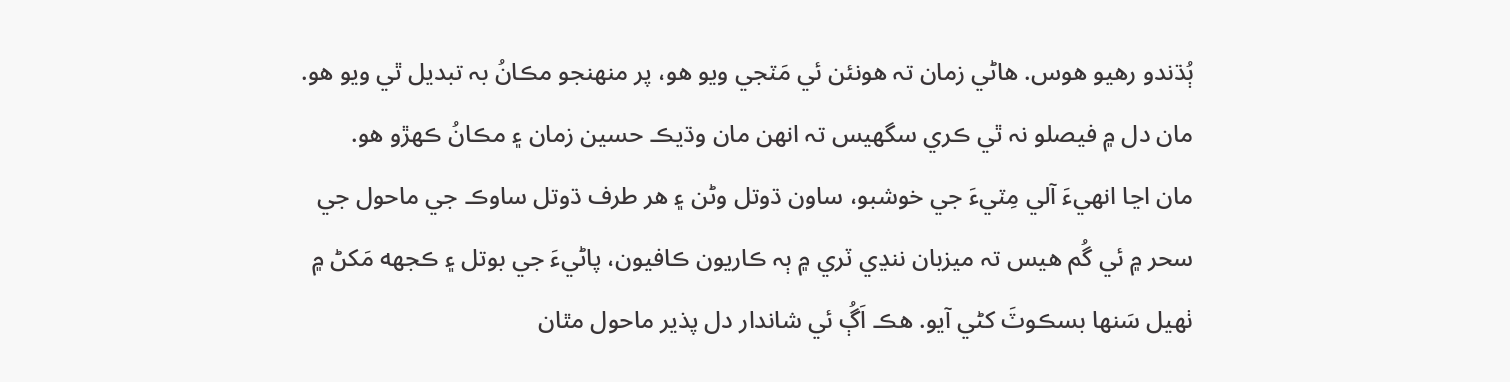ٻُڌندو رھیو ھوس. ھاڻي زمان تہ ھونئن ئي مَٽجي ویو ھو، پر منھنجو مڪانُ بہ تبدیل ٿي ویو ھو. مان دل ۾ فیصلو نہ ٿي ڪري سگهيس تہ انھن مان وڌیڪ حسین زمان ۽ مڪانُ ڪھڙو ھو.
مان اڃا انھيءَ آلي مِٽيءَ جي خوشبو، ساون ڌوتل وڻن ۽ ھر طرف ڌوتل ساوڪ جي ماحول جي سحر ۾ ئي گُم ھیس تہ میزبان ننڍي ٽري ۾ ٻہ ڪاریون ڪافیون، پاڻيءَ جي بوتل ۽ ڪجهه مَکڻ ۾ ٺھیل سَنھا بسڪوٽَ کڻي آیو. ھڪ اَڳُ ئي شاندار دل پذیر ماحول مٿان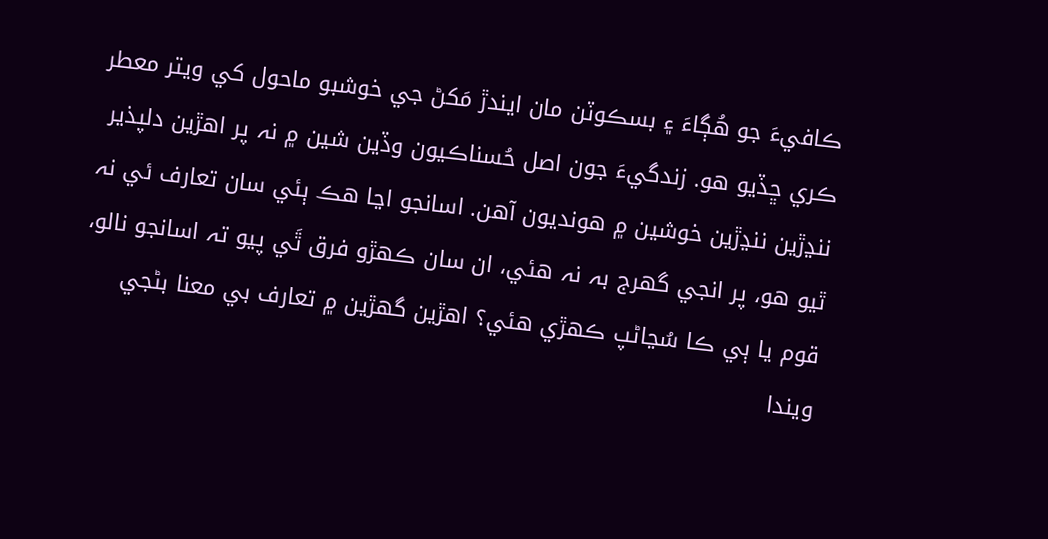ڪافيءَ جو ھُڳاءَ ۽ بسڪوٽن مان ایندڙ مَکڻ جي خوشبو ماحول کي ویتر معطر ڪري ڇڏیو ھو. زندگيءَ جون اصل حُسناڪیون وڏین شین ۾ نہ پر اھڙین دلپذیر ننڍڙین ننڍڙین خوشین ۾ ھوندیون آھن. اسانجو اڃا ھڪ ٻئي سان تعارف ئي نہ ٿیو ھو، پر انجي گهرج بہ نہ ھئي، ان سان ڪھڙو فرق ٿَي پیو تہ اسانجو نالو، قوم یا ٻي ڪا سُڃاڻپ ڪھڙي ھئي؟ اھڙین گهڙین ۾ تعارف بي معنا بڻجي ویندا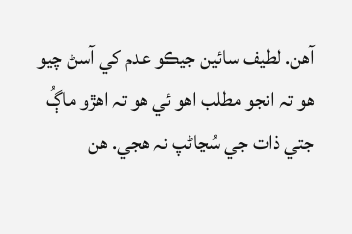آھن. لطیف سائین جیڪو عدم کي آسڻ چیو ھو تہ انجو مطلب اھو ئي ھو تہ اھڙو ماڳُ جتي ذات جي سُڃاڻپ نہ ھجي. ھن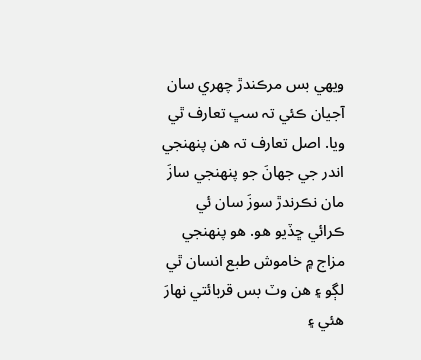ویھي بس مرڪندڙ چھري سان آجیان ڪئي تہ سڀ تعارف ٿي ویا. اصل تعارف تہ ھن پنھنجي اندر جي جھانَ جو پنھنجي سازَ مان نڪرندڙ سوزَ سان ئي ڪرائي ڇڏیو ھو. ھو پنھنجي مزاج ۾ خاموش طبع انسان ٿي لڳو ۽ ھن وٽ بس قربائتي نھارَ ھئي ۽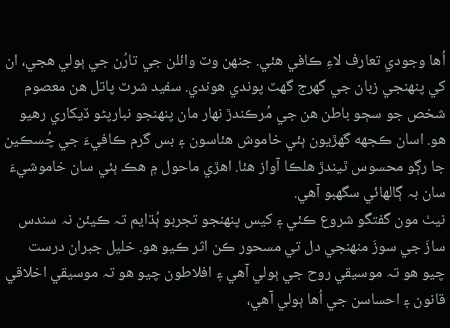اُھا وجودي تعارف لاءِ ڪافي ھئي. جنھن وٽ وائلن جي تارُن جي ٻولي ھجي، ان کي پنھنجي زبان جي گهرج گهٽ پوندي ھوندي. سفید شرٽ پاتل ھن معصوم شخص جو سڄو باطن ھن جي مُرڪندڙ نھار مان پنھنجو نبارپڻو ڏیکاري رھیو ھو. اسان ڪجهه گهڙیون ٻئي خاموش ھئاسون ۽ بس گرم ڪافيءَ جي چُسڪین جا رڳو محسوس ٿیندڙ ھلڪا آواز ھئا. اھڙي ماحول ۾ ھڪ ٻئي سان خاموشيءَ سان بہ ڳالهائي سگهبو آھي.
نیٺ مون گفتگو شروع ڪئي ۽ کیس پنھنجو تجربو ٻُڌایم تہ ڪیئن نہ سندس سازَ جي سوزَ منھنجي دل تي مسحور ڪن اثر ڪیو ھو. خلیل جبران درست چیو ھو تہ موسیقي روح جي ٻولي آھي ۽ افلاطون چیو ھو تہ موسیقي اخلاقي قانون ۽ احساسن جي اُھا ٻولي آھي،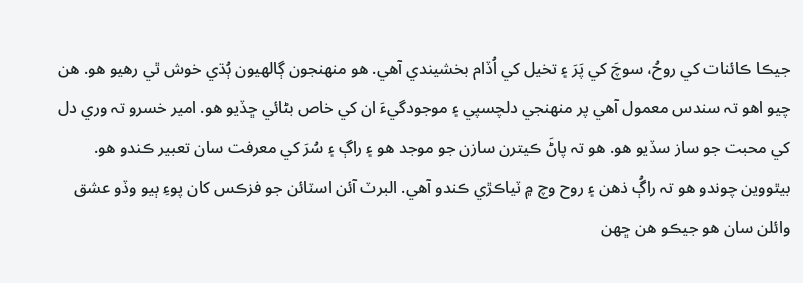جیڪا ڪائنات کي روحُ، سوچَ کي پَرَ ۽ تخیل کي اُڏام بخشیندي آھي. ھو منھنجون ڳالھیون ٻُڌي خوش ٿي رھیو ھو. ھن چیو اھو تہ سندس معمول آھي پر منھنجي دلچسپي ۽ موجودگيءَ ان کي خاص بڻائي ڇڏیو ھو. امیر خسرو تہ وري دل کي محبت جو ساز سڏیو ھو. ھو تہ پاڻَ ڪیترن سازن جو موجد ھو ۽ راڳ ۽ سُرَ کي معرفت سان تعبیر ڪندو ھو. بیٿووین چوندو ھو تہ راڳُ ذھن ۽ روح وچ ۾ ٽیاڪڙي ڪندو آھي. البرٽ آئن اسٽائن جو فزڪس کان پوءِ ٻیو وڏو عشق وائلن سان ھو جیڪو ھن ڇھن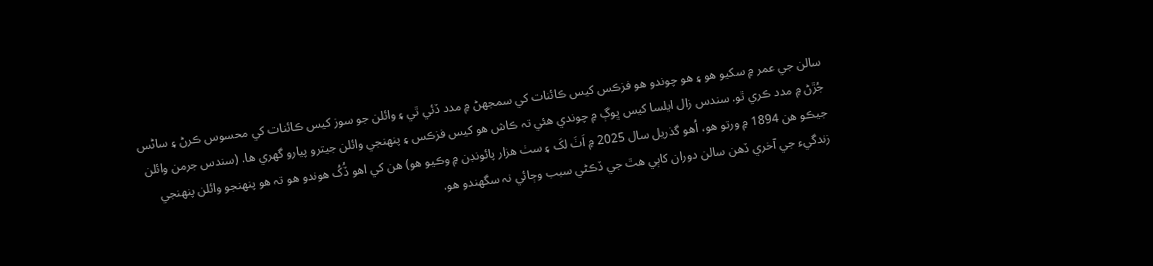سالن جي عمر ۾ سکیو ھو ۽ ھو چوندو ھو فزڪس کیس ڪائنات کي سمجهڻ ۾ مدد ڏئي ٿي ۽ وائلن جو سوز کیس ڪائنات کي محسوس ڪرڻ ۽ ساڻس جُڙڻ ۾ مدد ڪري ٿو. سندس زال ایلسا کیس ڀوڳ ۾ چوندي ھئي تہ ڪاش ھو کیس فزڪس ۽ پنھنجي وائلن جیترو پیارو گهري ھا. (سندس جرمن وائلن جیڪو ھن 1894 ۾ ورتو ھو، اُھو گذریل سال 2025 ۾ اَٺَ لکَ ۽ سٺ ھزار پائونڊن ۾ وڪیو ھو) ھن کي اھو ڏُکُ ھوندو ھو تہ ھو پنھنجو وائلن پنھنجي زندگيء جي آخري ڏھن سالن دوران کاٻي ھٿ جي ڏڪڻي سبب وڄائي نہ سگهندو ھو.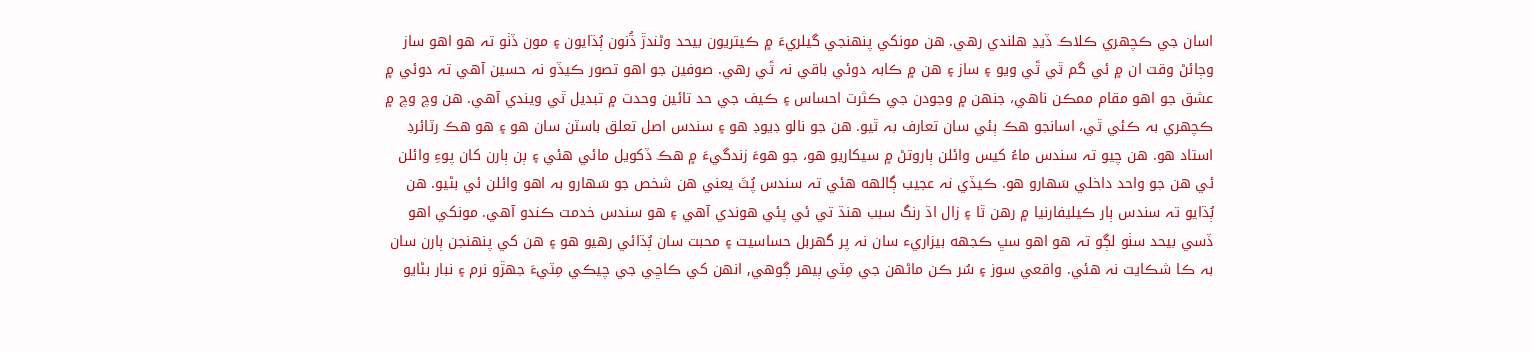اسان جي ڪچھري ڪلاڪ ڏیڍ ھلندي رھي. ھن مونکي پنھنجي گیلريءَ ۾ ڪیتریون بيحد وڻندڙ ڌُنون ٻُڌایون ۽ مون ڏٺو تہ ھو اھو ساز وڄائڻ وقت ان ۾ ئي گم ٿي ٿَي ویو ۽ ساز ۽ ھن ۾ ڪابہ دوئي باقي نہ ٿَي رھي. صوفین جو اھو تصور ڪیڏو نہ حسین آھي تہ دوئي ۾ عشق جو اھو مقام ممڪن ناھي، جنھن ۾ وجودن جي ڪثرت احساس ۽ ڪیف جي حد تائین وحدت ۾ تبدیل ٿي ویندي آھي. ھن وچ وچ ۾ ڪچھري بہ ڪئي ٿي، اسانجو ھڪ ٻئي سان تعارف بہ ٿیو. ھن جو نالو ڊیوڊ ھو ۽ سندس اصل تعلق باسٽن سان ھو ۽ ھو ھڪ رٽائرڊ استاد ھو. ھن چیو تہ سندس ماءُ کیس وائلن ٻاروتڻ ۾ سیکاریو ھو، جو ھوءَ زندگيءَ ۾ ھڪ ڏکویل مائي ھئي ۽ ٻن ٻارن کان پوءِ وائلن ئي ھن جو واحد داخلي سَھارو ھو. ڪیڏي نہ عجیب ڳالهه ھئي تہ سندس پُٽَ یعني ھن شخص جو سَھارو بہ اھو وائلن ئي بڻیو. ھن ٻُڌایو تہ سندس ٻار ڪیلیفارنیا ۾ رھن ٿا ۽ زال اڌ رنگ سبب ھنڌ تي ئي پئي ھوندي آھي ۽ ھو سندس خدمت ڪندو آھي. مونکي اھو ڏسي بیحد سٺو لڳو تہ ھو اھو سڀ ڪجهه بیزاريء سان نہ پر گھربل حساسیت ۽ محبت سان ٻُڌائي رھیو ھو ۽ ھن کي پنھنجن ٻارن سان بہ ڪا شڪایت نہ ھئي. واقعي سوز ۽ سُر ڪن ماڻهن جي مِٽي ٻیھر ڳوھي, انھن کي ڪاڇي جي چیڪي مِٽيءَ جھڙو نرم ۽ نبار بڻایو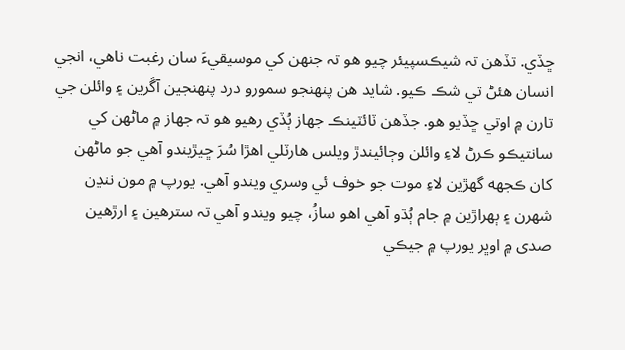ڇڏي. تڏھن تہ شیڪسپیئر چیو ھو تہ جنھن کي موسیقيءَ سان رغبت ناھي، انجي انسان ھئڻ تي شڪ ڪیو. شاید ھن پنھنجو سمورو درد پنھنجین آڱرین ۽ وائلن جي تارن ۾ اوتي ڇڏیو ھو. جڏھن ٽائٽینڪ جھاز ٻُڏي رھیو ھو تہ جھاز ۾ ماڻهن کي سانتیڪو ڪرڻ لاءِ وائلن وڄائیندڙ ویلس ھارٽلي اھڙا سُرَ ڇیڙیندو آھي جو ماڻهن کان ڪجهه گهڙين لاءِ موت جو خوف ئي وسري ویندو آھي. یورپ ۾ مون ننڍن شھرن ۽ ٻھراڙین ۾ جام ٻُڌو آھي اھو سازُ، چیو ویندو آھي تہ سترھین ۽ ارڙھین صدی ۾ اوڀر یورپ ۾ جیڪي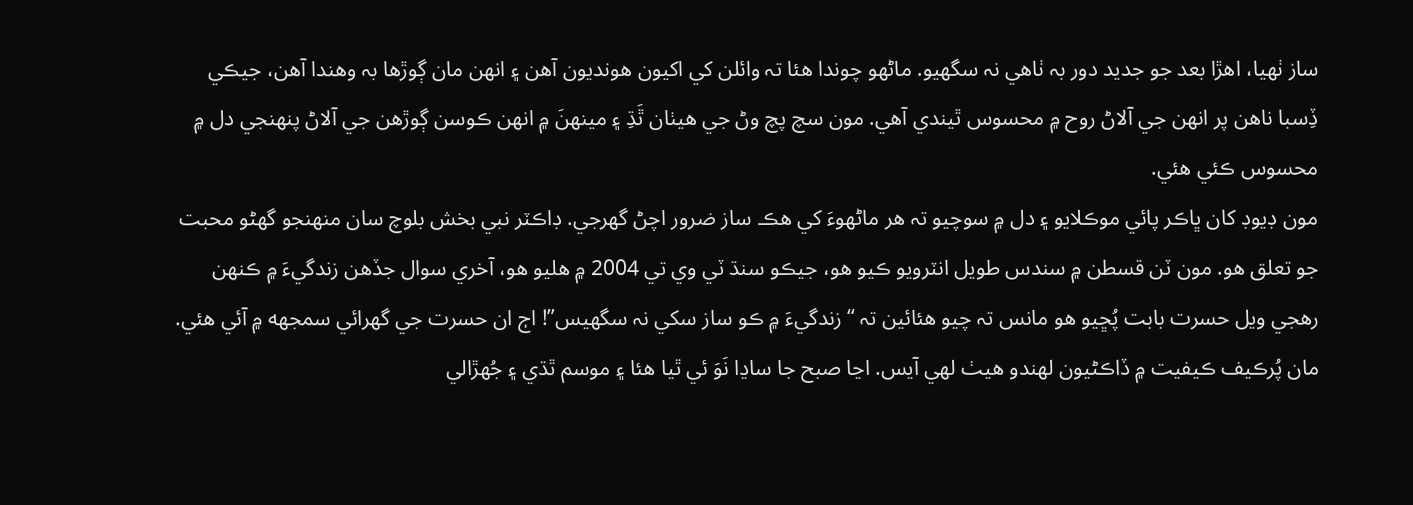ساز ٺھیا، اھڙا بعد جو جدید دور بہ ٺاھي نہ سگهيو. ماڻهو چوندا ھئا تہ وائلن کي اکیون ھوندیون آھن ۽ انھن مان ڳوڙھا بہ وھندا آھن، جیڪي ڏِسبا ناھن پر انھن جي آلاڻ روح ۾ محسوس ٿیندي آھي. مون سچ پچ وڻ جي ھیٺان ٿَڌِ ۽ مینھنَ ۾ انھن ڪوسن ڳوڙھن جي آلاڻ پنھنجي دل ۾ محسوس ڪئي ھئي.
مون ڊیوڊ کان ڀاڪر پائي موڪلایو ۽ دل ۾ سوچیو تہ ھر ماڻهوءَ کي ھڪ ساز ضرور اچڻ گهرجي. ڊاڪٽر نبي بخش بلوچ سان منھنجو گهڻو محبت جو تعلق ھو. مون ٽن قسطن ۾ سندس طویل انٽرویو ڪیو ھو، جیڪو سنڌ ٽي وي تي 2004 ۾ ھلیو ھو، آخري سوال جڏھن زندگيءَ ۾ ڪنھن رھجي ویل حسرت بابت پُڇیو ھو مانس تہ چیو ھئائین تہ “زندگيءَ ۾ ڪو ساز سکي نہ سگهيس”! اڄ ان حسرت جي گھرائي سمجهه ۾ آئي ھئي. مان پُرڪیف ڪیفیت ۾ ڏاڪڻیون لھندو ھیٺ لھي آیس. اڃا صبح جا ساڍا نَوَ ئي ٿیا ھئا ۽ موسم ٿڌي ۽ جُهڙالي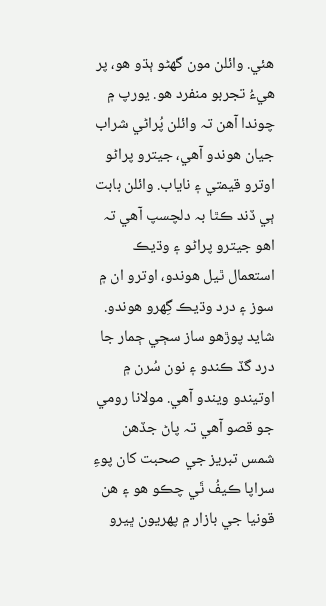ھئي. وائلن مون گهڻو ٻڌو ھو، پر ھيءُ تجربو منفرد ھو. يورپ ۾ چوندا آھن تہ وائلن پُراڻي شراب جیان ھوندو آھي، جیترو پراڻو اوترو قیمتي ۽ نایاب. وائلن بابت ٻي ڏند ڪٿا بہ دلچسپ آھي تہ اھو جیترو پراڻو ۽ وڌیڪ استعمال ٿیل ھوندو، اوترو ان ۾ سوز ۽ درد وڌیڪ گِھرو ھوندو. شاید پوڙھو ساز سڄي ڄمار جا درد گڏ ڪندو ۽ نون سُرن ۾ اوتیندو ویندو آھي. مولانا رومي جو قصو آھي تہ پاڻ جڏھن شمس تبریز جي صحبت کان پوءِ سراپا ڪیفُ ٿَي چڪو ھو ۽ ھن قونیا جي بازار ۾ پھریون ڀیرو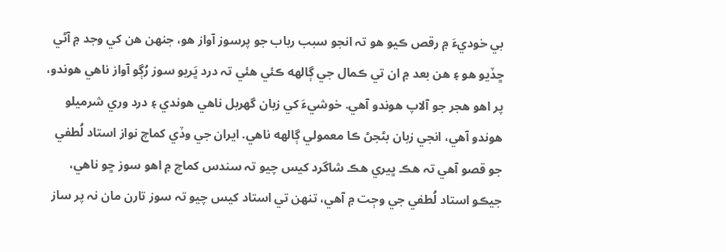بي خوديءَ ۾ رقص ڪیو ھو تہ انجو سبب رباب جو پرسوز آواز ھو، جنھن ھن کي وجد ۾ آڻي ڇڏیو ھو ۽ ھن بعد ۾ ان تي ڪمال جي ڳالهه ڪئي ھئي تہ درد ڀَریو سوز رُڳو آواز ناھي ھوندو، پر اھو ھجر جو آلاپ ھوندو آھي. خوشيءَ کي زبان گهربل ناھي ھوندي ۽ درد وري شرمیلو ھوندو آھي، انجي زبان بڻجڻ ڪا معمولي ڳالهه ناھي. ایران جي وڏي کماچ نواز استاد لُطفي جو قصو آھي تہ ھڪ ڀیري ھڪ شاگرد کیس چیو تہ سندس کماچ ۾ اھو سوز ڇو ناھي، جیڪو استاد لُطفي جي وڄت ۾ آھي، تنھن تي استاد کیس چیو تہ سوز تارن مان نہ پر ساز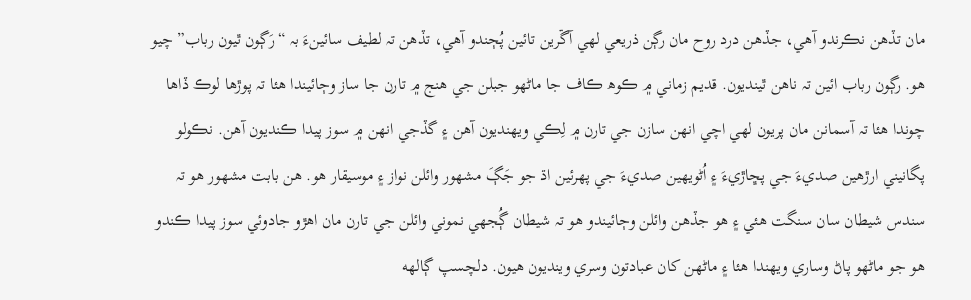مان تڏھن نڪرندو آھي، جڏھن درد روح مان رڳن ذریعي لھي آڱرین تائین پُڄندو آھي، تڏھن تہ لطیف سائینءَ بہ “رَڳون ٿیون رباب” چیو ھو. رڳون رباب ائین تہ ناھن ٿیندیون. قدیم زماني ۾ ڪوھ ڪاف جا ماڻهو جبلن جي ھنج ۾ تارن جا ساز وڄائیندا ھئا تہ پوڙھا لوڪ ڏاھا چوندا ھئا تہ آسمانن مان پریون لھي اچي انھن سازن جي تارن ۾ لِڪي ویھندیون آھن ۽ گڏجي انهن ۾ سوز پیدا ڪندیون آھن. نڪولو پگانیني ارڙھین صديءَ جي پڇاڙيءَ ۽ اُڻویھین صديءَ جي پھرئین اڌ جو جَڳَ مشھور وائلن نواز ۽ موسیقار ھو. ھن بابت مشھور ھو تہ سندس شیطان سان سنگت ھئي ۽ ھو جڏھن وائلن وڄائیندو ھو تہ شیطان ڳُجهي نموني وائلن جي تارن مان اھڙو جادوئي سوز پیدا ڪندو ھو جو ماڻهو پاڻ وساري ویھندا ھئا ۽ ماڻهن کان عبادتون وسري ویندیون ھیون. دلچسپ ڳالهه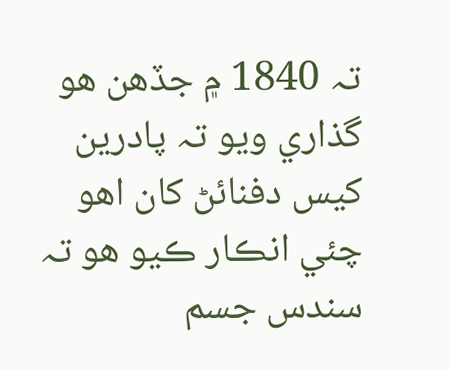تہ 1840 ۾ جڏھن ھو گذاري ویو تہ پادرین کیس دفنائڻ کان اھو چئي انڪار ڪیو ھو تہ سندس جسم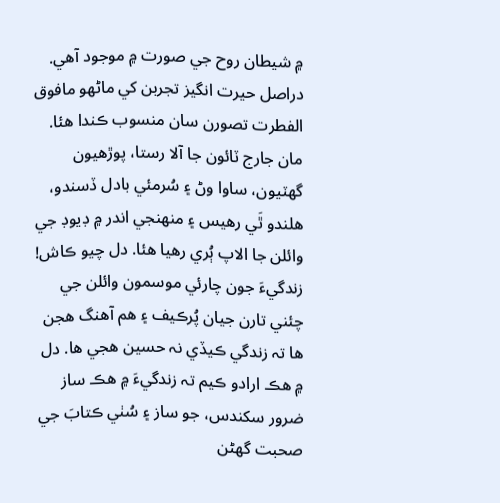۾ شیطان روح جي صورت ۾ موجود آھي. دراصل حیرت انگیز تجربن کي ماڻهو مافوق الفطرت تصورن سان منسوب ڪندا ھئا.
مان جارج ٽائون جا آلا رستا، پوڙھیون گهٽیون، ساوا وڻ ۽ سُرمئي بادل ڏسندو، ھلندو ٿَي رھیس ۽ منھنجي اندر ۾ ڊیوڊ جي وائلن جا الاپ ٻُري رھیا ھئا. دل چیو ڪاش! زندگيءَ جون چارئي موسمون وائلن جي چئني تارن جیان پُرڪیف ۽ ھم آھنگ ھجن ھا تہ زندگي ڪیڏي نہ حسین ھجي ھا. دل ۾ ھڪ ارادو ڪیم تہ زندگيءَ ۾ ھڪ ساز ضرور سکندس، جو ساز ۽ سُٺي ڪتابَ جي صحبت گهڻن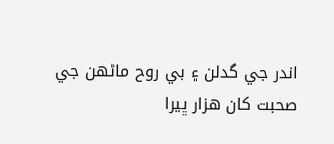اندر جي گدلن ۽ بي روح ماڻهن جي صحبت کان ھزار ڀیرا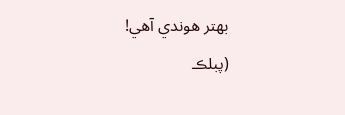بھتر ھوندي آھي!
(پبلڪ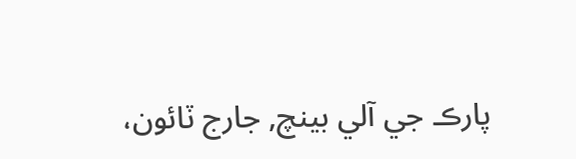پارڪ جي آلي بینچ, جارج ٽائون،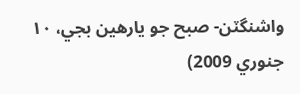واشنگٽن- صبح جو یارھین بجي، ۱۰ جنوري 2009)